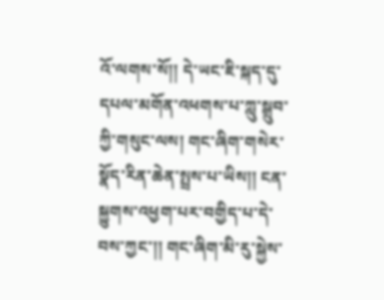འོ་ལགས་སོ།། དེ་ཡང་ཇི་སྐད་དུ་དཔལ་མགོན་འཕགས་པ་ཀླུ་སྒྲུབ་ཀྱི་གསུང་ལས། གང་ཞིག་གསེར་སྣོད་རིན་ཆེན་སྤྲས་པ་ཡིས།། ངན་སྐྱུགས་འཕྱག་པར་བགྱིད་པ་དེ་བས་ཀྱང་།། གང་ཞིག་མི་རུ་སྐྱེས་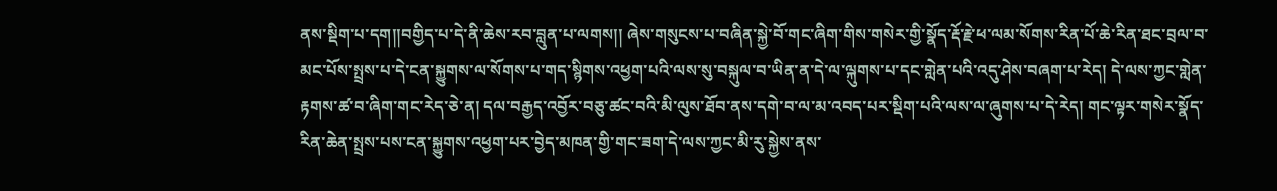ནས་སྡིག་པ་དག།།བགྱིད་པ་དེ་ནི་ཆེས་རབ་བླུན་པ་ལགས།། ཞེས་གསུངས་པ་བཞིན་སྐྱེ་བོ་གང་ཞིག་གིས་གསེར་གྱི་སྣོད་རྡོ་རྗེ་ཕ་ལམ་སོགས་རིན་པོ་ཆེ་རིན་ཐང་བྲལ་བ་མང་པོས་སྤྲས་པ་དེ་ངན་སྐྱུགས་ལ་སོགས་པ་གད་སྙིགས་འཕྱག་པའི་ལས་སུ་བསྐུལ་བ་ཡིན་ན་དེ་ལ་ལྐུགས་པ་དང་གླེན་པའི་འདུ་ཤེས་བཞག་པ་རེད། དེ་ལས་ཀྱང་གླེན་རྟགས་ཚ་བ་ཞིག་གང་རེད་ཅེ་ན། དལ་བརྒྱད་འབྱོར་བཅུ་ཚང་བའི་མི་ལུས་ཐོབ་ནས་དགེ་བ་ལ་མ་འབད་པར་སྡིག་པའི་ལས་ལ་ཞུགས་པ་དེ་རེད། གང་ལྟར་གསེར་སྣོད་རིན་ཆེན་སྤྲས་པས་ངན་སྐྱུགས་འཕྱག་པར་བྱེད་མཁན་གྱི་གང་ཟག་དེ་ལས་ཀྱང་མི་རུ་སྐྱེས་ནས་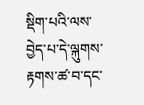སྡིག་པའི་ལས་བྱེད་པ་དེ་ལྐུགས་རྟགས་ཚ་བ་དང་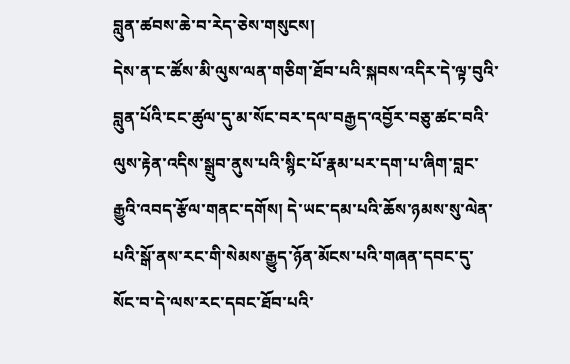བླུན་ཚབས་ཆེ་བ་རེད་ཅེས་གསུངས།
དེས་ན་ང་ཚོས་མི་ལུས་ལན་གཅིག་ཐོབ་པའི་སྐབས་འདིར་དེ་ལྟ་བུའི་བླུན་པོའི་ངང་ཚུལ་དུ་མ་སོང་བར་དལ་བརྒྱད་འབྱོར་བཅུ་ཚང་བའི་ལུས་རྟེན་འདིས་སྒྲུབ་ནུས་པའི་སྙིང་པོ་རྣམ་པར་དག་པ་ཞིག་བླང་རྒྱུའི་འབད་རྩོལ་གནང་དགོས། དེ་ཡང་དམ་པའི་ཆོས་ཉམས་སུ་ལེན་པའི་སྒོ་ནས་རང་གི་སེམས་རྒྱུད་ཉོན་མོངས་པའི་གཞན་དབང་དུ་སོང་བ་དེ་ལས་རང་དབང་ཐོབ་པའི་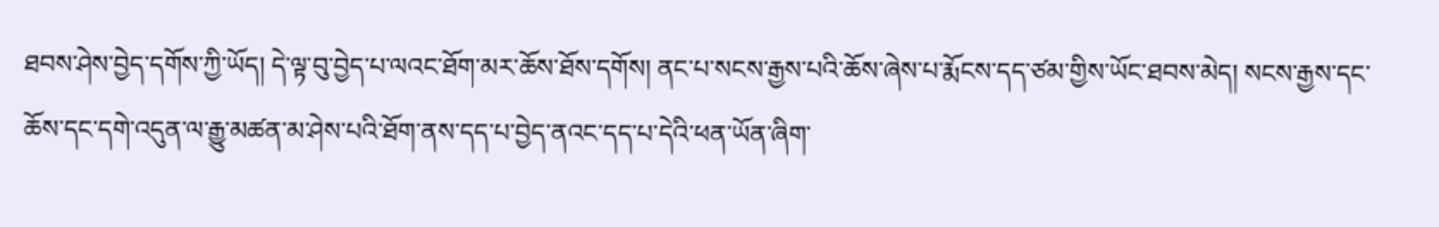ཐབས་ཤེས་བྱེད་དགོས་ཀྱི་ཡོད། དེ་ལྟ་བུ་བྱེད་པ་ལའང་ཐོག་མར་ཆོས་ཐོས་དགོས། ནང་པ་སངས་རྒྱས་པའི་ཆོས་ཞེས་པ་རྨོངས་དད་ཙམ་གྱིས་ཡོང་ཐབས་མེད། སངས་རྒྱས་དང་ཆོས་དང་དགེ་འདུན་ལ་རྒྱུ་མཚན་མ་ཤེས་པའི་ཐོག་ནས་དད་པ་བྱེད་ནའང་དད་པ་དེའི་ཕན་ཡོན་ཞིག་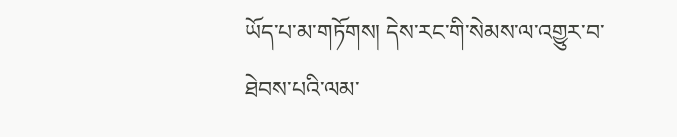ཡོད་པ་མ་གཏོགས། དེས་རང་གི་སེམས་ལ་འགྱུར་བ་ཐེབས་པའི་ལམ་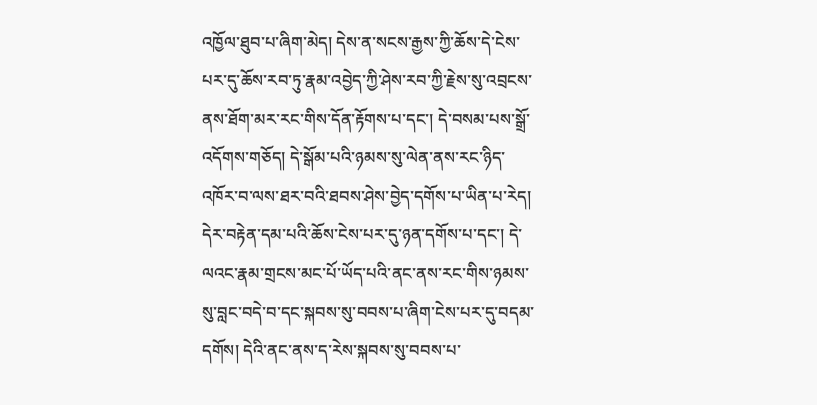འཁྱོལ་ཐུབ་པ་ཞིག་མེད། དེས་ན་སངས་རྒྱས་ཀྱི་ཆོས་དེ་ངེས་པར་དུ་ཆོས་རབ་ཏུ་རྣམ་འབྱེད་ཀྱི་ཤེས་རབ་ཀྱི་རྗེས་སུ་འབྲངས་ནས་ཐོག་མར་རང་གིས་དོན་རྟོགས་པ་དང་། དེ་བསམ་པས་སྒྲོ་འདོགས་གཅོད། དེ་སྒོམ་པའི་ཉམས་སུ་ལེན་ནས་རང་ཉིད་འཁོར་བ་ལས་ཐར་བའི་ཐབས་ཤེས་བྱེད་དགོས་པ་ཡིན་པ་རེད། དེར་བརྟེན་དམ་པའི་ཆོས་ངེས་པར་དུ་ཉན་དགོས་པ་དང་། དེ་ལའང་རྣམ་གྲངས་མང་པོ་ཡོད་པའི་ནང་ནས་རང་གིས་ཉམས་སུ་བླང་བདེ་བ་དང་སྐབས་སུ་བབས་པ་ཞིག་ངེས་པར་དུ་བདམ་དགོས། དེའི་ནང་ནས་ད་རེས་སྐབས་སུ་བབས་པ་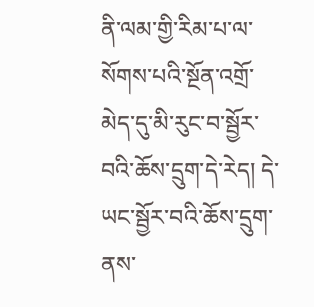ནི་ལམ་གྱི་རིམ་པ་ལ་སོགས་པའི་སྔོན་འགྲོ་མེད་དུ་མི་རུང་བ་སྦྱོར་བའི་ཆོས་དྲུག་དེ་རེད། དེ་ཡང་སྦྱོར་བའི་ཆོས་དྲུག་ནས་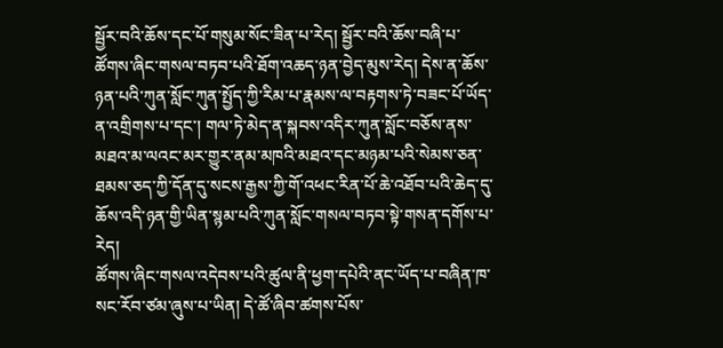སྦྱོར་བའི་ཆོས་དང་པོ་གསུམ་སོང་ཟིན་པ་རེད། སྦྱོར་བའི་ཆོས་བཞི་པ་ཚོགས་ཞིང་གསལ་བཏབ་པའི་ཐོག་འཆད་ཉན་བྱེད་མུས་རེད། དེས་ན་ཆོས་ཉན་པའི་ཀུན་སློང་ཀུན་སྤྱོད་ཀྱི་རིམ་པ་རྣམས་ལ་བརྟགས་ཏེ་བཟང་པོ་ཡོད་ན་འགྲིགས་པ་དང་། གལ་ཏེ་མེད་ན་སྐབས་འདིར་ཀུན་སློང་བཅོས་ནས་མཐའ་མ་ལའང་མར་གྱུར་ནམ་མཁའི་མཐའ་དང་མཉམ་པའི་སེམས་ཅན་ཐམས་ཅད་ཀྱི་དོན་དུ་སངས་རྒྱས་ཀྱི་གོ་འཕང་རིན་པོ་ཆེ་འཐོབ་པའི་ཆེད་དུ་ཆོས་འདི་ཉན་གྱི་ཡིན་སྙམ་པའི་ཀུན་སློང་གསལ་བཏབ་སྟེ་གསན་དགོས་པ་རེད།
ཚོགས་ཞིང་གསལ་འདེབས་པའི་ཚུལ་ནི་ཕྱག་དཔེའི་ནང་ཡོད་པ་བཞིན་ཁ་སང་རོབ་ཙམ་ཞུས་པ་ཡིན། དེ་ཚོ་ཞིབ་ཚགས་པོས་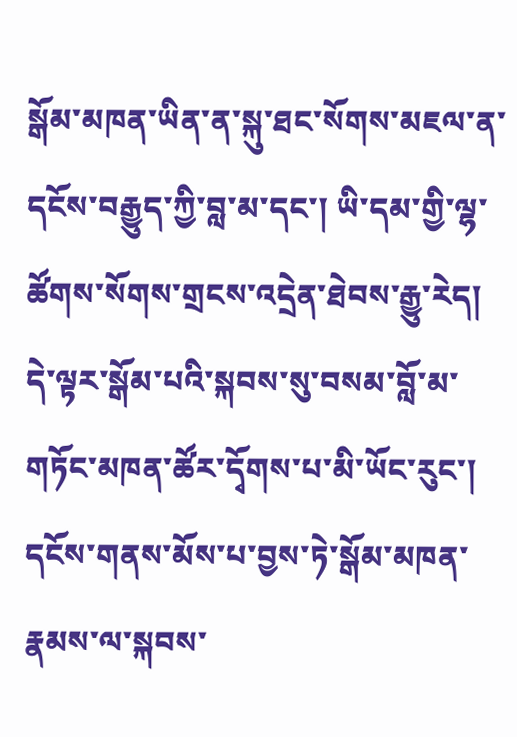སྒོམ་མཁན་ཡིན་ན་སྐུ་ཐང་སོགས་མཇལ་ན་དངོས་བརྒྱུད་ཀྱི་བླ་མ་དང་། ཡི་དམ་གྱི་ལྷ་ཚོགས་སོགས་གྲངས་འདྲེན་ཐེབས་རྒྱུ་རེད། དེ་ལྟར་སྒོམ་པའི་སྐབས་སུ་བསམ་བློ་མ་གཏོང་མཁན་ཚོར་དྭོགས་པ་མི་ཡོང་རུང་། དངོས་གནས་མོས་པ་བྱས་ཏེ་སྒོམ་མཁན་རྣམས་ལ་སྐབས་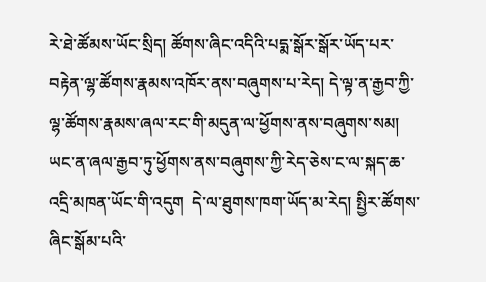རེ་ཐེ་ཚོམས་ཡོང་སྲིད། ཚོགས་ཞིང་འདིའི་པདྨ་སྒོར་སྒོར་ཡོད་པར་བརྟེན་ལྷ་ཚོགས་རྣམས་འཁོར་ནས་བཞུགས་པ་རེད། དེ་ལྟ་ན་རྒྱབ་ཀྱི་ལྷ་ཚོགས་རྣམས་ཞལ་རང་གི་མདུན་ལ་ཕྱོགས་ནས་བཞུགས་སམ། ཡང་ན་ཞལ་རྒྱབ་ཏུ་ཕྱོགས་ནས་བཞུགས་ཀྱི་རེད་ཅེས་ང་ལ་སྐད་ཆ་འདྲི་མཁན་ཡོང་གི་འདུག  དེ་ལ་ཐུགས་ཁག་ཡོད་མ་རེད། སྤྱིར་ཚོགས་ཞིང་སྒོམ་པའི་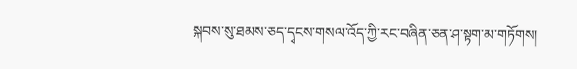སྐབས་སུ་ཐམས་ཅད་དྭངས་གསལ་འོད་ཀྱི་རང་བཞིན་ཅན་ཤ་སྟག་མ་གཏོགས།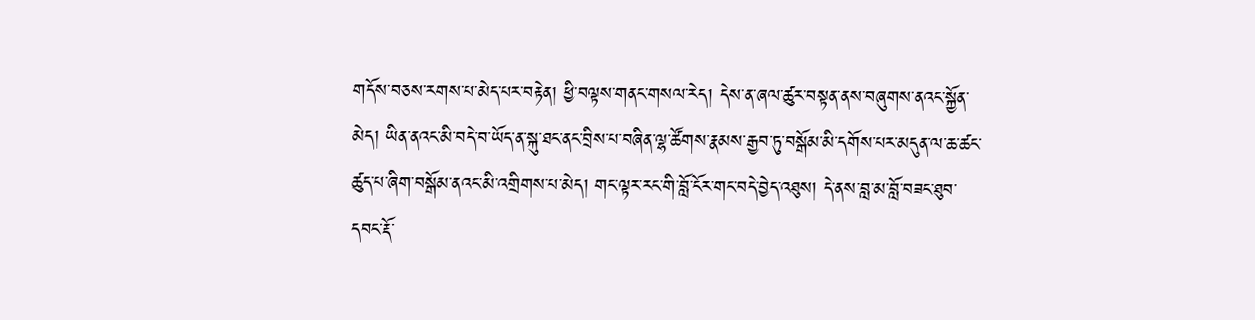གདོས་བཅས་རགས་པ་མེད་པར་བརྟེན། ཕྱི་བལྟས་གནང་གསལ་རེད། དེས་ན་ཞལ་ཚུར་བསྟན་ནས་བཞུགས་ནའང་སྐྱོན་མེད། ཡིན་ནའང་མི་བདེ་བ་ཡོད་ན་སྐུ་ཐང་ནང་བྲིས་པ་བཞིན་ལྷ་ཚོགས་རྣམས་རྒྱབ་ཏུ་བསྒོམ་མི་དགོས་པར་མདུན་ལ་ཆ་ཚང་ཚུད་པ་ཞིག་བསྒོམ་ནའང་མི་འགྲིགས་པ་མེད། གང་ལྟར་རང་གི་བློ་ངོར་གང་བདེ་བྱེད་འཐུས། དེ་ནས་བླ་མ་བློ་བཟང་ཐུབ་དབང་རྡོ་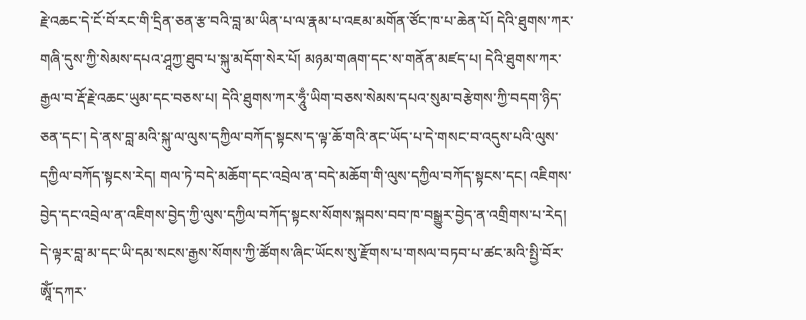རྗེ་འཆང་དེ་ངོ་བོ་རང་གི་དྲིན་ཅན་རྩ་བའི་བླ་མ་ཡིན་པ་ལ་རྣམ་པ་འཇམ་མགོན་ཙོང་ཁ་པ་ཆེན་པོ། དེའི་ཐུགས་ཀར་གཞི་དུས་ཀྱི་སེམས་དཔའ་ཤཱཀྱ་ཐུབ་པ་སྐུ་མདོག་སེར་པོ། མཉམ་གཞག་དང་ས་གནོན་མཛད་པ། དེའི་ཐུགས་ཀར་རྒྱལ་བ་རྡོ་རྗེ་འཆང་ཡུམ་དང་བཅས་པ། དེའི་ཐུགས་ཀར་ཧཱུྃ་ཡིག་བཅས་སེམས་དཔའ་སུམ་བརྩེགས་ཀྱི་བདག་ཉིད་ཅན་དང་། དེ་ནས་བླ་མའི་སྐུ་ལ་ལུས་དཀྱིལ་བཀོད་སྟངས་ད་ལྟ་ཆོ་གའི་ནང་ཡོད་པ་དེ་གསང་བ་འདུས་པའི་ལུས་དཀྱིལ་བཀོད་སྟངས་རེད། གལ་ཏེ་བདེ་མཆོག་དང་འབྲེལ་ན་བདེ་མཆོག་གི་ལུས་དཀྱིལ་བཀོད་སྟངས་དང། འཇིགས་བྱེད་དང་འབྲེལ་ན་འཇིགས་བྱེད་ཀྱི་ལུས་དཀྱིལ་བཀོད་སྟངས་སོགས་སྐབས་བབ་ཁ་བསྒྱུར་བྱེད་ན་འགྲིགས་པ་རེད། དེ་ལྟར་བླ་མ་དང་ཡི་དམ་སངས་རྒྱས་སོགས་ཀྱི་ཚོགས་ཞིང་ཡོངས་སུ་རྫོགས་པ་གསལ་བཏབ་པ་ཚང་མའི་སྤྱི་བོར་ཨཱོཾ་དཀར་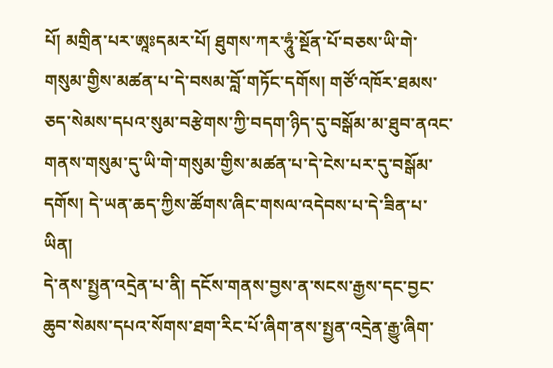པོ། མགྲིན་པར་ཨཱཿདམར་པོ། ཐུགས་ཀར་ཧཱུཾ་སྔོན་པོ་བཅས་ཡི་གེ་གསུམ་གྱིས་མཚན་པ་དེ་བསམ་བློ་གཏོང་དགོས། གཙོ་འཁོར་ཐམས་ཅད་སེམས་དཔའ་སུམ་བརྩེགས་ཀྱི་བདག་ཉིད་དུ་བསྒོམ་མ་ཐུབ་ནའང་གནས་གསུམ་དུ་ཡི་གེ་གསུམ་གྱིས་མཚན་པ་དེ་ངེས་པར་དུ་བསྒོམ་དགོས། དེ་ཡན་ཆད་ཀྱིས་ཚོགས་ཞིང་གསལ་འདེབས་པ་དེ་ཟིན་པ་ཡིན།
དེ་ནས་སྤྱན་འདྲེན་པ་ནི། དངོས་གནས་བྱས་ན་སངས་རྒྱས་དང་བྱང་ཆུབ་སེམས་དཔའ་སོགས་ཐག་རིང་པོ་ཞིག་ནས་སྤྱན་འདྲེན་རྒྱུ་ཞིག་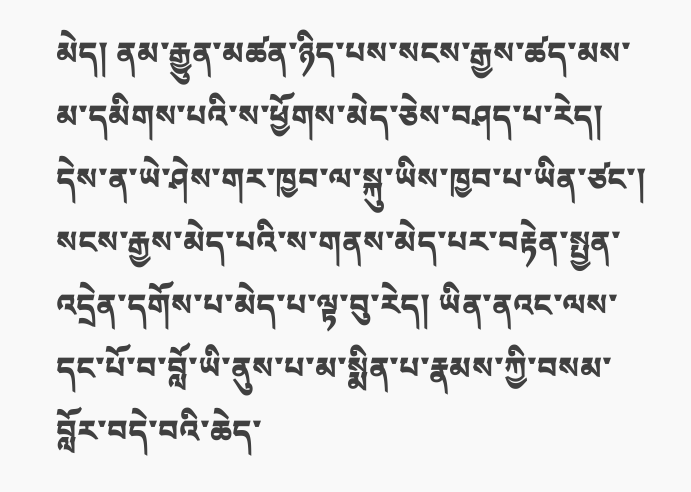མེད། ནམ་རྒྱུན་མཚན་ཉིད་པས་སངས་རྒྱས་ཚད་མས་མ་དམིགས་པའི་ས་ཕྱོགས་མེད་ཅེས་བཤད་པ་རེད། དེས་ན་ཡེ་ཤེས་གར་ཁྱབ་ལ་སྐུ་ཡིས་ཁྱབ་པ་ཡིན་ཙང་། སངས་རྒྱས་མེད་པའི་ས་གནས་མེད་པར་བརྟེན་སྤྱན་འདྲེན་དགོས་པ་མེད་པ་ལྟ་བུ་རེད། ཡིན་ནའང་ལས་དང་པོ་བ་བློ་ཡི་ནུས་པ་མ་སྨིན་པ་རྣམས་ཀྱི་བསམ་བློར་བདེ་བའི་ཆེད་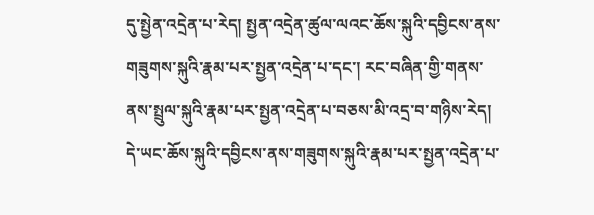དུ་སྤྱེན་འདྲེན་པ་རེད། སྤྱན་འདྲེན་ཚུལ་ལའང་ཆོས་སྐུའི་དབྱིངས་ནས་གཟུགས་སྐུའི་རྣམ་པར་སྤྱན་འདྲེན་པ་དང་། རང་བཞིན་གྱི་གནས་ནས་སྤྲུལ་སྐུའི་རྣམ་པར་སྤྱན་འདྲེན་པ་བཅས་མི་འདྲ་བ་གཉིས་རེད། དེ་ཡང་ཆོས་སྐུའི་དབྱིངས་ནས་གཟུགས་སྐུའི་རྣམ་པར་སྤྱན་འདྲེན་པ་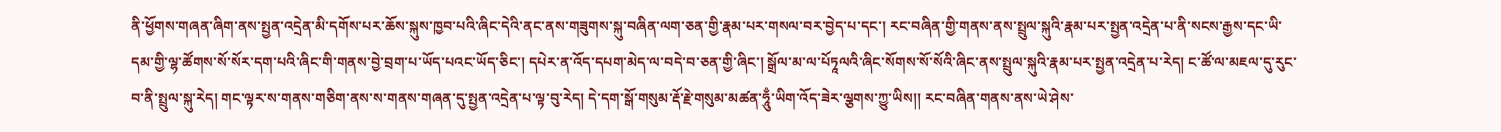ནི་ཕྱོགས་གཞན་ཞིག་ནས་སྤྱན་འདྲེན་མི་དགོས་པར་ཆོས་སྐུས་ཁྱབ་པའི་ཞིང་དེའི་ནང་ནས་གཟུགས་སྐུ་བཞིན་ལག་ཅན་གྱི་རྣམ་པར་གསལ་བར་བྱེད་པ་དང་། རང་བཞིན་གྱི་གནས་ནས་སྤྲུལ་སྐུའི་རྣམ་པར་སྤྱན་འདྲེན་པ་ནི་སངས་རྒྱས་དང་ཡི་དམ་གྱི་ལྷ་ཚོགས་སོ་སོར་དག་པའི་ཞིང་གི་གནས་བྱེ་བྲག་པ་ཡོད་པའང་ཡོད་ཅིང་། དཔེར་ན་འོད་དཔག་མེད་ལ་བདེ་བ་ཅན་གྱི་ཞིང་། སྒྲོལ་མ་ལ་པོཏཱལའི་ཞིང་སོགས་སོ་སོའི་ཞིང་ནས་སྤྲུལ་སྐུའི་རྣམ་པར་སྤྱན་འདྲེན་པ་རེད། ང་ཚོ་ལ་མཇལ་དུ་རུང་བ་ནི་སྤྲུལ་སྐུ་རེད། གང་ལྟར་ས་གནས་གཅིག་ནས་ས་གནས་གཞན་དུ་སྤྱན་འདྲེན་པ་ལྟ་བུ་རེད། དེ་དག་སྒོ་གསུམ་རྡོ་རྗེ་གསུམ་མཚན་ཧཱུྃ་ཡིག་འོད་ཟེར་ལྕགས་ཀྱུ་ཡིས།། རང་བཞིན་གནས་ནས་ཡེ་ཤེས་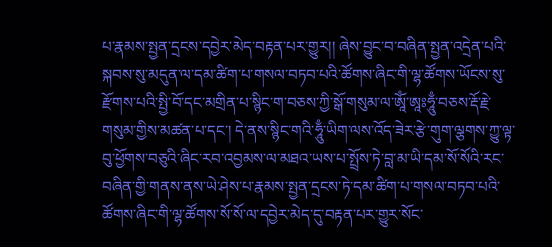པ་རྣམས་སྤྱན་དྲངས་དབྱེར་མེད་བརྟན་པར་གྱུར།། ཞེས་བྱུང་བ་བཞིན་སྤྱན་འདྲེན་པའི་སྐབས་སུ་མདུན་ལ་དམ་ཚིག་པ་གསལ་བཏབ་པའི་ཚོགས་ཞིང་གི་ལྷ་ཚོགས་ཡོངས་སུ་རྫོགས་པའི་སྤྱི་བོ་དང་མགྲིན་པ་སྙིང་ག་བཅས་ཀྱི་སྒོ་གསུམ་ལ་ཨཱོཾ་ཨཱཿཧཱུྃ་བཅས་རྡོ་རྗེ་གསུམ་གྱིས་མཚན་པ་དང་། དེ་ནས་སྙིང་གའི་ཧཱུྃ་ཡིག་ལས་འོད་ཟེར་རྩེ་གུག་ལྕགས་ཀྱུ་ལྟ་བུ་ཕྱོགས་བཅུའི་ཞིང་རབ་འབྱམས་ལ་མཐའ་ཡས་པ་སྤྲོས་ཏེ་བླ་མ་ཡི་དམ་སོ་སོའི་རང་བཞིན་གྱི་གནས་ནས་ཡེ་ཤེས་པ་རྣམས་སྤྱན་དྲངས་ཏེ་དམ་ཚིག་པ་གསལ་བཏབ་པའི་ཚོགས་ཞིང་གི་ལྷ་ཚོགས་སོ་སོ་ལ་དབྱེར་མེད་དུ་བརྟན་པར་གྱུར་སོང་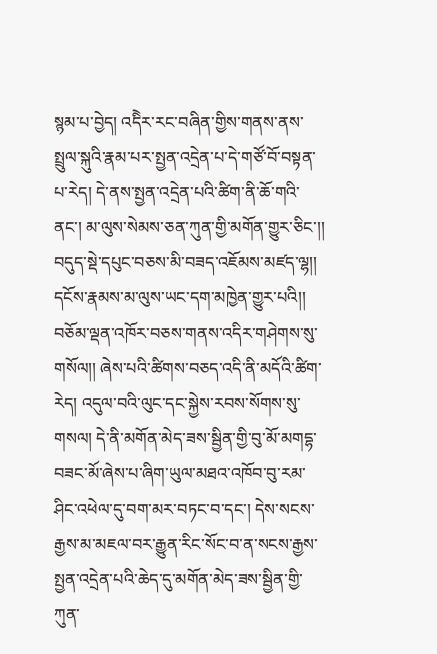སྙམ་པ་བྱེད། འདིེར་རང་བཞིན་གྱིས་གནས་ནས་སྤྲུལ་སྐུའི་རྣམ་པར་སྤྱན་འདྲེན་པ་དེ་གཙོ་བོ་བསྟན་པ་རེད། དེ་ནས་སྤྱན་འདྲེན་པའི་ཚིག་ནི་ཆོ་གའི་ནང་། མ་ལུས་སེམས་ཅན་ཀུན་གྱི་མགོན་གྱུར་ཅིང་།། བདུད་སྡེ་དཔུང་བཅས་མི་བཟད་འཇོམས་མཛད་ལྷ།། དངོས་རྣམས་མ་ལུས་ཡང་དག་མཁྱེན་གྱུར་པའི།། བཅོམ་ལྡན་འཁོར་བཅས་གནས་འདིར་གཤེགས་སུ་གསོལ།། ཞེས་པའི་ཚིགས་བཅད་འདི་ནི་མདོའི་ཚིག་རེད། འདུལ་བའི་ལུང་དང་སྐྱེས་རབས་སོགས་སུ་གསལ། དེ་ནི་མགོན་མེད་ཟས་སྦྱིན་གྱི་བུ་མོ་མགདྷ་བཟང་མོ་ཞེས་པ་ཞིག་ཡུལ་མཐའ་འཁོབ་བུ་རམ་ཤིང་འཕེལ་དུ་བག་མར་བཏང་བ་དང་། དེས་སངས་རྒྱས་མ་མཇལ་བར་རྒྱུན་རིང་སོང་བ་ན་སངས་རྒྱས་སྤྱན་འདྲེན་པའི་ཆེད་དུ་མགོན་མེད་ཟས་སྦྱིན་གྱི་ཀུན་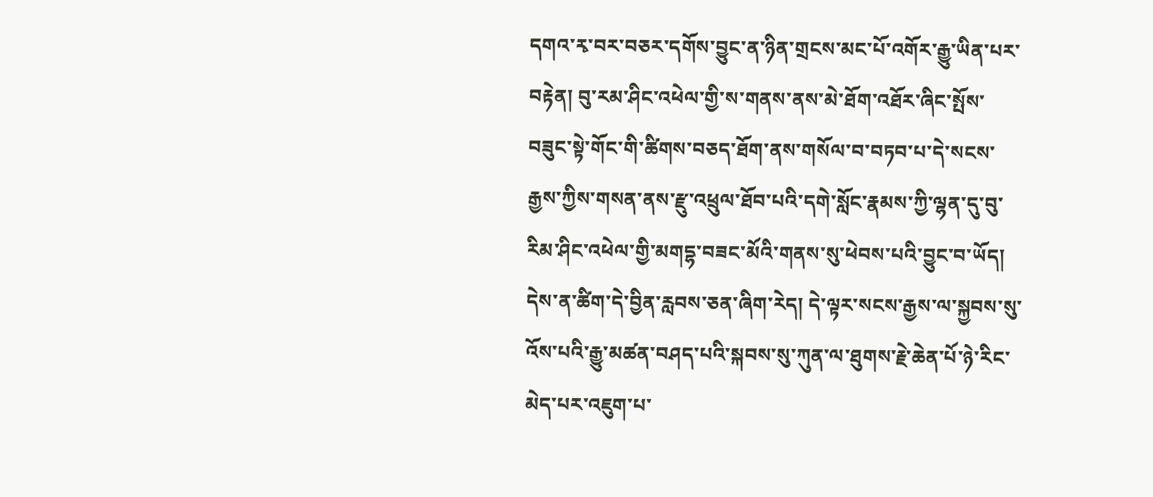དགའ་རྭ་བར་བཅར་དགོས་བྱུང་ན་ཉིན་གྲངས་མང་པོ་འགོར་རྒྱུ་ཡིན་པར་བརྟེན། བུ་རམ་ཤིང་འཕེལ་གྱི་ས་གནས་ནས་མེ་ཐོག་འཐོར་ཞིང་སྤོས་བཟུང་སྟེ་གོང་གི་ཚིགས་བཅད་ཐོག་ནས་གསོལ་བ་བཏབ་པ་དེ་སངས་རྒྱས་ཀྱིས་གསན་ནས་རྫུ་འཕྲུལ་ཐོབ་པའི་དགེ་སློང་རྣམས་ཀྱི་ལྷན་དུ་བུ་རིམ་ཤིང་འཕེལ་གྱི་མགདྷ་བཟང་མོའི་གནས་སུ་ཕེབས་པའི་བྱུང་བ་ཡོད། དེས་ན་ཚིག་དེ་བྱིན་རླབས་ཅན་ཞིག་རེད། དེ་ལྟར་སངས་རྒྱས་ལ་སྐྱབས་སུ་འོས་པའི་རྒྱུ་མཚན་བཤད་པའི་སྐབས་སུ་ཀུན་ལ་ཐུགས་རྗེ་ཆེན་པོ་ཉེ་རིང་མེད་པར་འཇུག་པ་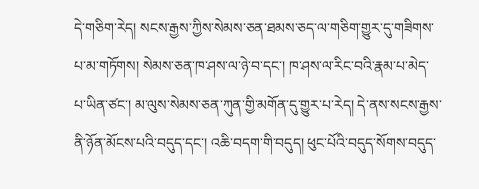དེ་གཅིག་རེད། སངས་རྒྱས་ཀྱིས་སེམས་ཅན་ཐམས་ཅད་ལ་གཅིག་གྱུར་དུ་གཟིགས་པ་མ་གཏོགས། སེམས་ཅན་ཁ་ཤས་ལ་ཉེ་བ་དང་། ཁ་ཤས་ལ་རིང་བའི་རྣམ་པ་མེད་པ་ཡིན་ཙང་། མ་ལུས་སེམས་ཅན་ཀུན་གྱི་མགོན་དུ་གྱུར་པ་རེད། དེ་ནས་སངས་རྒྱས་ནི་ཉོན་མོངས་པའི་བདུད་དང་། འཆི་བདག་གི་བདུད། ཕུང་པོའི་བདུད་སོགས་བདུད་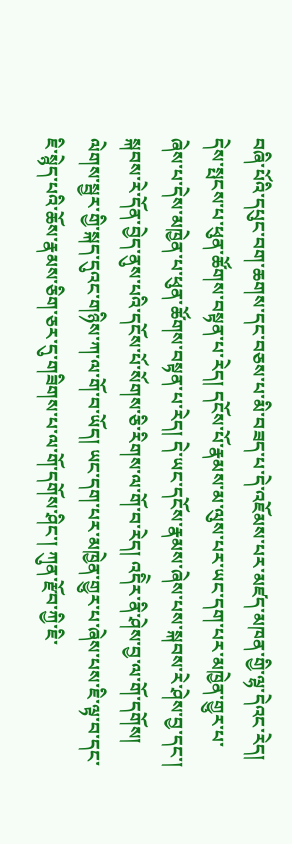བཞི་པོའི་དཔུང་བག་ཆགས་དང་བཅས་པ་མི་བཟད་པ་དེ་འཇོམས་པར་མཛད་མཁན་གྱི་ལྷ་དེའང་རེད། དེས་སྤངས་པ་ཕུན་ཚོགས་བསྟན་པ་རེད། དངོས་པོ་རྣམས་མ་ལུས་པར་ཡང་དག་པར་མཁྱེན་གྱུར་པ་ཞེས་པ་དེས་མཁྱེན་པ་ཕུན་ཚོགས་བསྟན་པ་རེད། དེ་ཡང་དངོས་རྣམས་ཞེས་པས་སྐབས་རེ་ཤེས་བྱ་དང་། སྐབས་རེ་དོན་བྱེད་ནུས་པའི་དངོས་པོ་སོགས་ཅི་རིགས་ལ་གོ་བ་རེད། འདིེར་ནི་ཤེས་བྱ་ལ་གོ་དགོས། ལེགས་སྦྱར་གྱི་སྐད་དུའང་གཉིས་ཀ་ལ་གོ་བ་ཡོད། ཡང་དག་པར་མཁྱེན་གྱུར་པ་ཞེས་པས་ཇི་ལྟ་བ་དང་ཇི་སྙེད་པའི་ཆོས་རྣམས་ཅིག་ཅར་དུ་གཟིགས་པ་ལ་གོ་དགོས་ཤིང་། ཀུན་རྫོབ་ཀྱི་ཇི་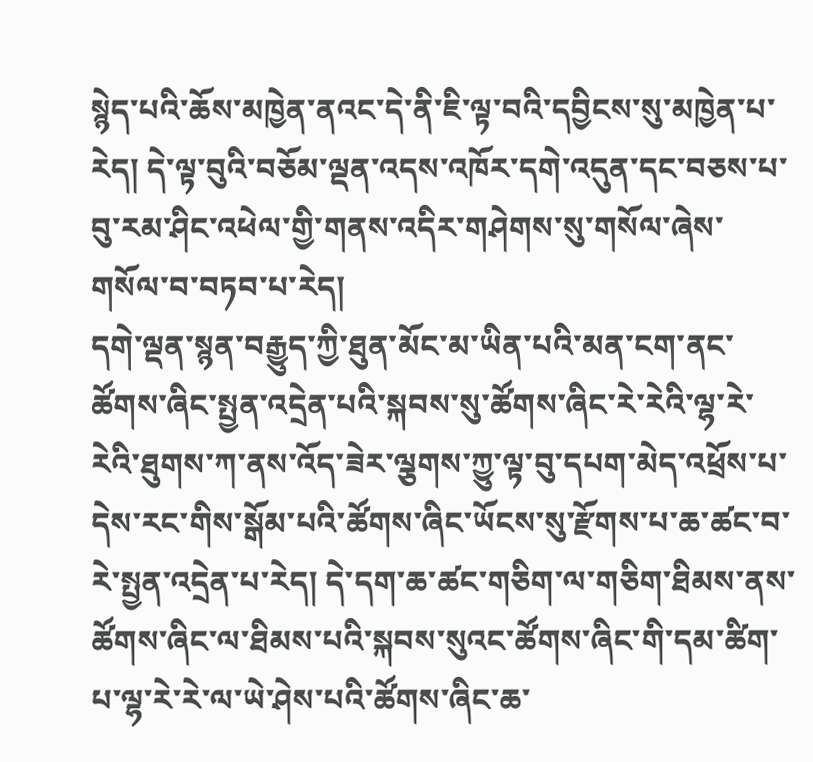སྙེད་པའི་ཆོས་མཁྱེན་ནའང་དེ་ནི་ཇི་ལྟ་བའི་དབྱིངས་སུ་མཁྱེན་པ་རེད། དེ་ལྟ་བུའི་བཅོམ་ལྡན་འདས་འཁོར་དགེ་འདུན་དང་བཅས་པ་བུ་རམ་ཤིང་འཕེལ་གྱི་གནས་འདིར་གཤེགས་སུ་གསོལ་ཞེས་གསོལ་བ་བཏབ་པ་རེད།
དགེ་ལྡན་སྙན་བརྒྱུད་ཀྱི་ཐུན་མོང་མ་ཡིན་པའི་མན་ངག་ནང་ཚོགས་ཞིང་སྤྱན་འདྲེན་པའི་སྐབས་སུ་ཚོགས་ཞིང་རེ་རེའི་ལྷ་རེ་རེའི་ཐུགས་ཀ་ནས་འོད་ཟེར་ལྕགས་ཀྱུ་ལྟ་བུ་དཔག་མེད་འཕྲོས་པ་དེས་རང་གིས་སྒོམ་པའི་ཚོགས་ཞིང་ཡོངས་སུ་རྫོགས་པ་ཆ་ཚང་བ་རེ་སྤྱན་འདྲེན་པ་རེད། དེ་དག་ཆ་ཚང་གཅིག་ལ་གཅིག་ཐིམས་ནས་ཚོགས་ཞིང་ལ་ཐིམས་པའི་སྐབས་སུའང་ཚོགས་ཞིང་གི་དམ་ཚིག་པ་ལྷ་རེ་རེ་ལ་ཡེ་ཤེས་པའི་ཚོགས་ཞིང་ཆ་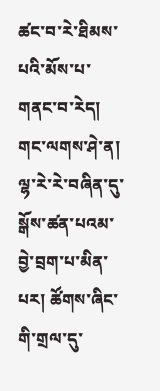ཚང་བ་རེ་ཐིམས་པའི་མོས་པ་གནང་བ་རེད། གང་ལགས་ཤེ་ན། ལྷ་རེ་རེ་བཞིན་དུ་སྒོས་ཚན་པའམ་བྱེ་བྲག་པ་མིན་པར། ཚོགས་ཞིང་གི་གྲལ་དུ་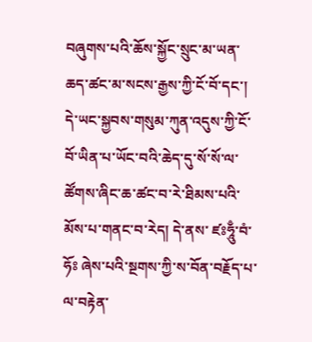བཞུགས་པའི་ཆོས་སྐྱོང་སྲུང་མ་ཡན་ཆད་ཚང་མ་སངས་རྒྱས་ཀྱི་ངོ་བོ་དང་། དེ་ཡང་སྐྱབས་གསུམ་ཀུན་འདུས་ཀྱི་ངོ་བོ་ཡིན་པ་ཡོང་བའི་ཆེད་དུ་སོ་སོ་ལ་ཚོགས་ཞིང་ཆ་ཚང་བ་རེ་ཐིམས་པའི་མོས་པ་གནང་བ་རེད། དེ་ནས་ ཛཿཧཱུྃ་བཾ་ཧོཿ ཞེས་པའི་སྔགས་ཀྱི་ས་བོན་བརྗོད་པ་ལ་བརྟེན་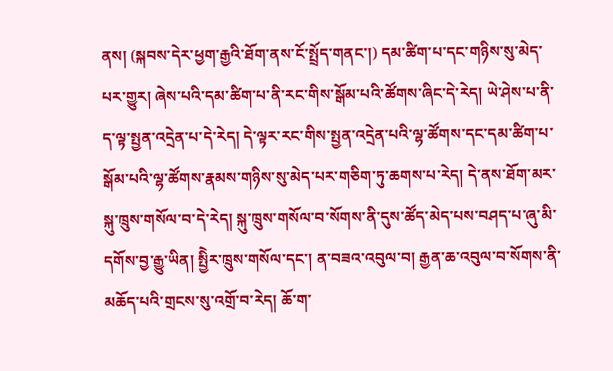ནས། (སྐབས་དེར་ཕྱག་རྒྱའི་ཐོག་ནས་ངོ་སྤྲོད་གནང་།) དམ་ཚིག་པ་དང་གཉིས་སུ་མེད་པར་གྱུར། ཞེས་པའི་དམ་ཚིག་པ་ནི་རང་གིས་སྒོམ་པའི་ཚོགས་ཞིང་དེ་རེད། ཡེ་ཤེས་པ་ནི་ད་ལྟ་སྤྱན་འདྲེན་པ་དེ་རེད། དེ་ལྟར་རང་གིས་སྤྱན་འདྲེན་པའི་ལྷ་ཚོགས་དང་དམ་ཚིག་པ་སྒོམ་པའི་ལྷ་ཚོགས་རྣམས་གཉིས་སུ་མེད་པར་གཅིག་ཏུ་ཆགས་པ་རེད། དེ་ནས་ཐོག་མར་སྐུ་ཁྲུས་གསོལ་བ་དེ་རེད། སྐུ་ཁྲུས་གསོལ་བ་སོགས་ནི་དུས་ཚོད་མེད་པས་བཤད་པ་ཞུ་མི་དགོས་བྱ་རྒྱུ་ཡིན། སྤྱིེར་ཁྲུས་གསོལ་དང་། ན་བཟའ་འབུལ་བ། རྒྱན་ཆ་འབུལ་བ་སོགས་ནི་མཆོད་པའི་གྲངས་སུ་འགྲོ་བ་རེད། ཆོ་ག་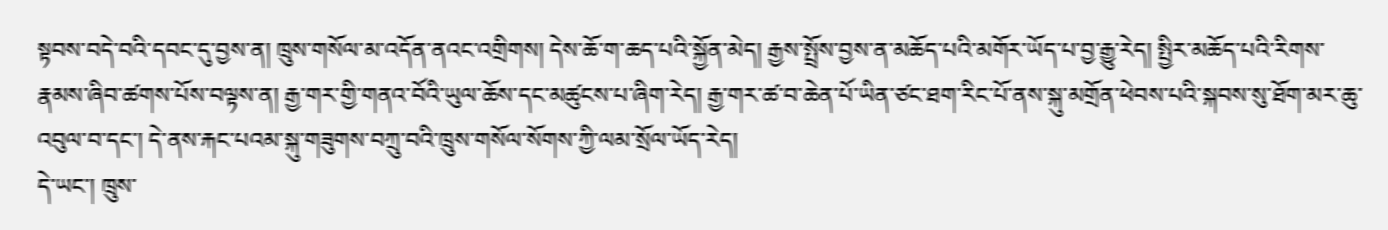སྟབས་བདེ་བའི་དབང་དུ་བྱས་ན། ཁྲུས་གསོལ་མ་འདོན་ནའང་འགྲིགས། དེས་ཆོ་ག་ཆད་པའི་སྐྱོན་མེད། རྒྱས་སྤྲོས་བྱས་ན་མཆོད་པའི་མགོར་ཡོད་པ་བྱ་རྒྱུ་རེད། སྤྱིར་མཆོད་པའི་རིགས་རྣམས་ཞིབ་ཚགས་པོས་བལྟས་ན། རྒྱ་གར་གྱི་གནའ་བོའི་ཡུལ་ཆོས་དང་མཚུངས་པ་ཞིག་རེད། རྒྱ་གར་ཚ་བ་ཆེན་པོ་ཡིན་ཙང་ཐག་རིང་པོ་ནས་སྐུ་མགྲོན་ཕེབས་པའི་སྐབས་སུ་ཐོག་མར་ཆུ་འབུལ་བ་དང་། དེ་ནས་རྐང་པའམ་སྐུ་གཟུགས་བཀྲུ་བའི་ཁྲུས་གསོལ་སོགས་ཀྱི་ལམ་སྲོལ་ཡོད་རེད།
དེ་ཡང་། ཁྲུས་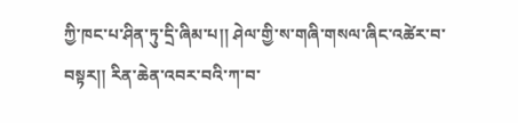ཀྱི་ཁང་པ་ཤིན་ཏུ་དྲི་ཞིམ་པ།། ཤེལ་གྱི་ས་གཞི་གསལ་ཞིང་འཚེར་བ་བསྟར།། རིན་ཆེན་འབར་བའི་ཀ་བ་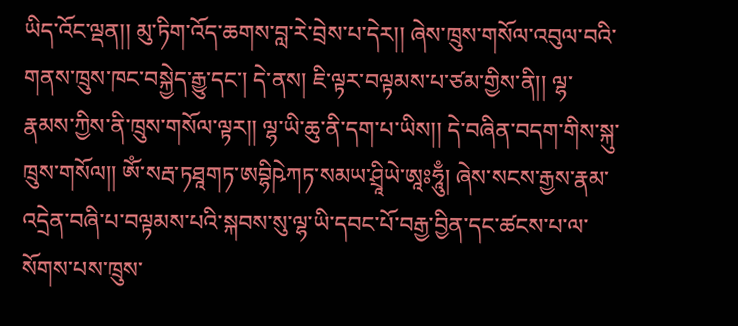ཡིད་འོང་ལྡན།། མུ་ཏིག་འོད་ཆགས་བླ་རེ་བྲེས་པ་དེར།། ཞེས་ཁྲུས་གསོལ་འབུལ་བའི་གནས་ཁྲུས་ཁང་བསྐྱེད་རྒྱུ་དང་། དེ་ནས། ཇི་ལྟར་བལྟམས་པ་ཙམ་གྱིས་ནི།། ལྷ་རྣམས་ཀྱིས་ནི་ཁྲུས་གསོལ་ལྟར།། ལྷ་ཡི་ཆུ་ནི་དག་པ་ཡིས།། དེ་བཞིན་བདག་གིས་སྐུ་ཁྲུས་གསོལ།། ཨོཾ་སརྦ་ཏཐཱགཏ་ཨབྷིཥེཀཏ་སམཡ་ཤྲཱིཡེ་ཨཱཿཧཱུྃ། ཞེས་སངས་རྒྱས་རྣམ་འདྲེན་བཞི་པ་བལྟམས་པའི་སྐབས་སུ་ལྷ་ཡི་དབང་པོ་བརྒྱ་བྱིན་དང་ཚངས་པ་ལ་སོགས་པས་ཁྲུས་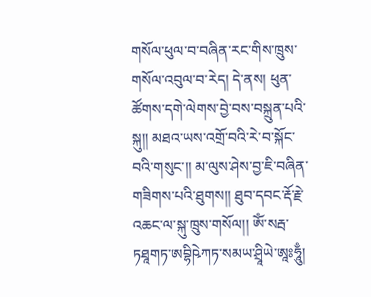གསོལ་ཕུལ་བ་བཞིན་རང་གིས་ཁྲུས་གསོལ་འབུལ་བ་རེད། དེ་ནས། ཕུན་ཚོགས་དགེ་ལེགས་བྱེ་བས་བསྐྲུན་པའི་སྐུ།། མཐའ་ཡས་འགྲོ་བའི་རེ་བ་སྐོང་བའི་གསུང་།། མ་ལུས་ཤེས་བྱ་ཇི་བཞིན་གཟིགས་པའི་ཐུགས།། ཐུབ་དབང་རྡོ་རྗེ་འཆང་ལ་སྐུ་ཁྲུས་གསོལ།། ཨོཾ་སརྦ་ཏཐཱགཏ་ཨབྷིཥེཀཏ་སམཡ་ཤྲཱིཡེ་ཨཱཿཧཱུྃ།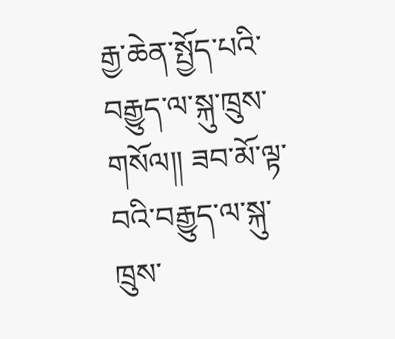རྒྱ་ཆེན་སྤྱོད་པའི་བརྒྱུད་ལ་སྐུ་ཁྲུས་གསོལ།། ཟབ་མོ་ལྟ་བའི་བརྒྱུད་ལ་སྐུ་ཁྲུས་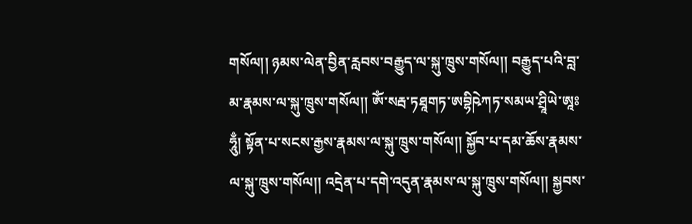གསོལ།། ཉམས་ལེན་བྱིན་རླབས་བརྒྱུད་ལ་སྐུ་ཁྲུས་གསོལ།། བརྒྱུད་པའི་བླ་མ་རྣམས་ལ་སྐུ་ཁྲུས་གསོལ།། ཨོཾ་སརྦ་ཏཐཱགཏ་ཨབྷིཥེཀཏ་སམཡ་ཤྲཱིཡེ་ཨཱཿཧཱུྃ། སྟོན་པ་སངས་རྒྱས་རྣམས་ལ་སྐུ་ཁྲུས་གསོལ།། སྐྱོབ་པ་དམ་ཆོས་རྣམས་ལ་སྐུ་ཁྲུས་གསོལ།། འདྲེན་པ་དགེ་འདུན་རྣམས་ལ་སྐུ་ཁྲུས་གསོལ།། སྐྱབས་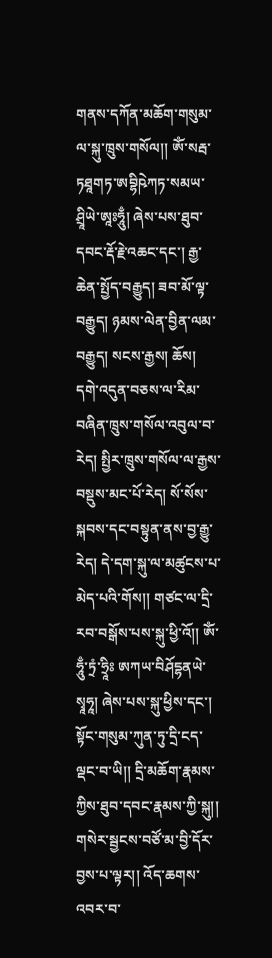གནས་དཀོན་མཆོག་གསུམ་ལ་སྐུ་ཁྲུས་གསོལ།། ཨོཾ་སརྦ་ཏཐཱགཏ་ཨབྷིཥེཀཏ་སམཡ་ཤྲཱིཡེ་ཨཱཿཧཱུྃ། ཞེས་པས་ཐུབ་དབང་རྡོ་རྗེ་འཆང་དང་། རྒྱ་ཆེན་སྤྱོད་བརྒྱུད། ཟབ་མོ་ལྟ་བརྒྱུད། ཉམས་ལེན་བྱིན་ལམ་བརྒྱུད། སངས་རྒྱས། ཆོས། དགེ་འདུན་བཅས་ལ་རིམ་བཞིན་ཁྲུས་གསོལ་འབུལ་བ་རེད། སྤྱིར་ཁྲུས་གསོལ་ལ་རྒྱས་བསྡུས་མང་པོ་རེད། སོ་སོས་སྐབས་དང་བསྟུན་ནས་བྱ་རྒྱུ་རེད། དེ་དག་སྐུ་ལ་མཚུངས་པ་མེད་པའི་གོས།། གཙང་ལ་དྲི་རབ་བསྒོས་པས་སྐུ་ཕྱི་འོ།། ཨོཾ་ཧཱུྃ་ཏྲཾ་ཧྲཱིཿ ཨཀཡ་བིཤོདྷནཡེ་སྭཱཧཱ། ཞེས་པས་སྐུ་ཕྱིས་དང་། སྟོང་གསུམ་ཀུན་ཏུ་དྲི་ངད་ལྡང་བ་ཡི།། དྲི་མཆོག་རྣམས་ཀྱིས་ཐུབ་དབང་རྣམས་ཀྱི་སྐུ།། གསེར་སྦྱངས་བཙོ་མ་བྱི་དོར་བྱས་པ་ལྟར།། འོད་ཆགས་འབར་བ་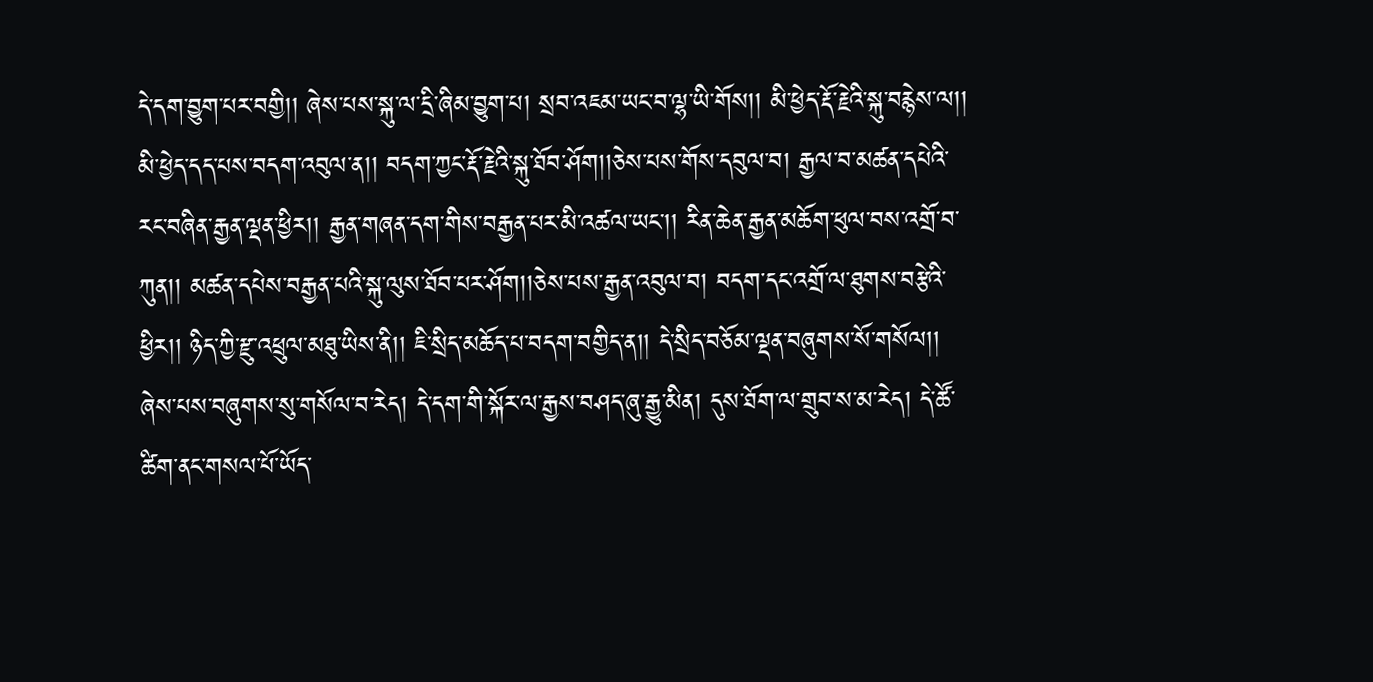དེ་དག་བྱུག་པར་བགྱི།། ཞེས་པས་སྐུ་ལ་དྲི་ཞིམ་བྱུག་པ། སྲབ་འཇམ་ཡང་བ་ལྷ་ཡི་གོས།། མི་ཕྱེད་རྡོ་རྗེའི་སྐུ་བརྙེས་ལ།། མི་ཕྱེད་དད་པས་བདག་འབུལ་ན།། བདག་ཀྱང་རྡོ་རྗེའི་སྐུ་ཐོབ་ཤོག།།ཅེས་པས་གོས་དབུལ་བ། རྒྱལ་བ་མཚན་དཔེའི་རང་བཞིན་རྒྱན་ལྡན་ཕྱིར།། རྒྱན་གཞན་དག་གིས་བརྒྱན་པར་མི་འཚལ་ཡང་།། རིན་ཆེན་རྒྱན་མཆོག་ཕུལ་བས་འགྲོ་བ་ཀུན།། མཚན་དཔེས་བརྒྱན་པའི་སྐུ་ལུས་ཐོབ་པར་ཤོག།།ཅེས་པས་རྒྱན་འབུལ་བ། བདག་དང་འགྲོ་ལ་ཐུགས་བརྩེའི་ཕྱིར།། ཉིད་ཀྱི་རྫུ་འཕྲུལ་མཐུ་ཡིས་ནི།། ཇི་སྲིད་མཆོད་པ་བདག་བགྱིད་ན།། དེ་སྲིད་བཅོམ་ལྡན་བཞུགས་སོ་གསོལ།། ཞེས་པས་བཞུགས་སུ་གསོལ་བ་རེད། དེ་དག་གི་སྐོར་ལ་རྒྱས་བཤད་ཞུ་རྒྱུ་མིན། དུས་ཐོག་ལ་གྲུབ་ས་མ་རེད། དེ་ཚོ་ཚིག་ནང་གསལ་པོ་ཡོད་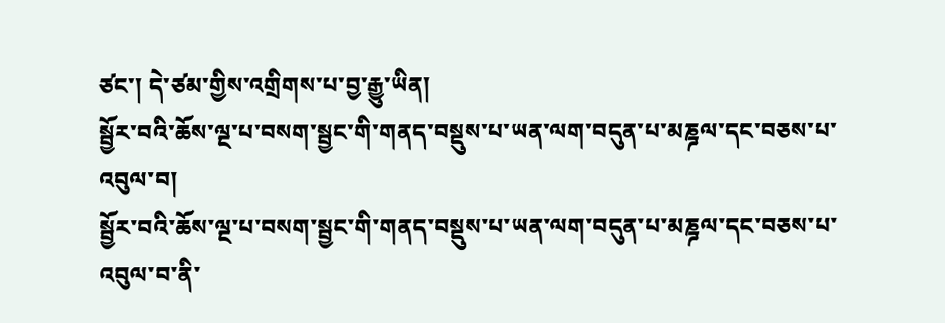ཙང་། དེ་ཙམ་གྱིས་འགྲིགས་པ་བྱ་རྒྱུ་ཡིན།
སྦྱོར་བའི་ཆོས་ལྔ་པ་བསག་སྦྱང་གི་གནད་བསྡུས་པ་ཡན་ལག་བདུན་པ་མཎྜལ་དང་བཅས་པ་འབུལ་བ།
སྦྱོར་བའི་ཆོས་ལྔ་པ་བསག་སྦྱང་གི་གནད་བསྡུས་པ་ཡན་ལག་བདུན་པ་མཎྜལ་དང་བཅས་པ་འབུལ་བ་ནི་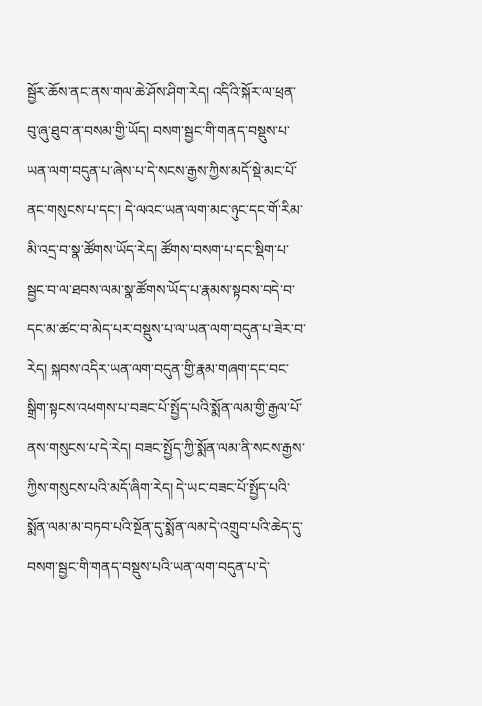སྦྱོར་ཆོས་ནང་ནས་གལ་ཆེ་ཤོས་ཤིག་རེད། འདིའི་སྐོར་ལ་ཕྲན་བུ་ཞུ་ཐུབ་ན་བསམ་གྱི་ཡོད། བསག་སྦྱང་གི་གནད་བསྡུས་པ་ཡན་ལག་བདུན་པ་ཞེས་པ་དེ་སངས་རྒྱས་ཀྱིས་མདོ་སྡེ་མང་པོ་ནང་གསུངས་པ་དང་། དེ་ལའང་ཡན་ལག་མང་ཉུང་དང་གོ་རིམ་མི་འདྲ་བ་སྣ་ཚོགས་ཡོད་རེད། ཚོགས་བསག་པ་དང་སྡིག་པ་སྦྱང་བ་ལ་ཐབས་ལམ་སྣ་ཚོགས་ཡོད་པ་རྣམས་སྟབས་བདེ་བ་དང་མ་ཚང་བ་མེད་པར་བསྡུས་པ་ལ་ཡན་ལག་བདུན་པ་ཟེར་བ་རེད། སྐབས་འདིར་ཡན་ལག་བདུན་གྱི་རྣམ་གཞག་དང་བང་སྒྲིག་སྟངས་འཕགས་པ་བཟང་པོ་སྤྱོད་པའི་སྨོན་ལམ་གྱི་རྒྱལ་པོ་ནས་གསུངས་པ་དེ་རེད། བཟང་སྤྱོད་ཀྱི་སྨོན་ལམ་ནི་སངས་རྒྱས་ཀྱིས་གསུངས་པའི་མདོ་ཞིག་རེད། དེ་ཡང་བཟང་པོ་སྤྱོད་པའི་སྨོན་ལམ་མ་བཏབ་པའི་སྔོན་དུ་སྨོན་ལམ་དེ་འགྲུབ་པའི་ཆེད་དུ་བསག་སྦྱང་གི་གནད་བསྡུས་པའི་ཡན་ལག་བདུན་པ་དེ་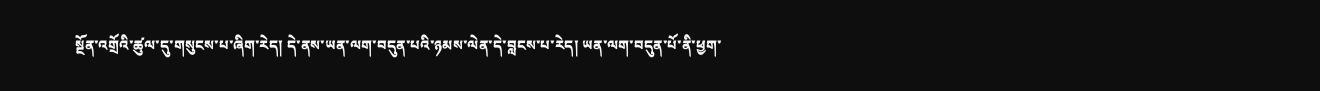སྔོན་འགྲོའི་ཚུལ་དུ་གསུངས་པ་ཞིག་རེད། དེ་ནས་ཡན་ལག་བདུན་པའི་ཉམས་ལེན་དེ་བླངས་པ་རེད། ཡན་ལག་བདུན་པོ་ནི་ཕྱག་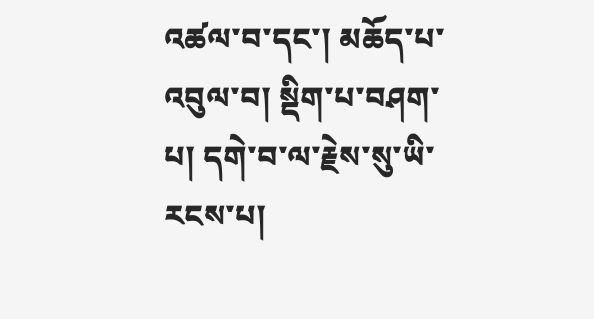འཚལ་བ་དང་། མཆོད་པ་འབུལ་བ། སྡིག་པ་བཤག་པ། དགེ་བ་ལ་རྗེས་སུ་ཡི་རངས་པ།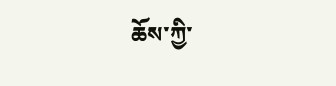ཆོས་ཀྱི་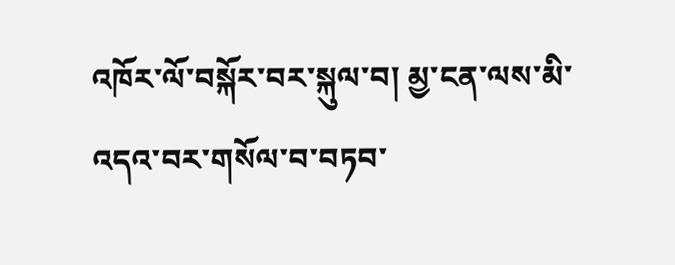འཁོར་ལོ་བསྐོར་བར་སྐུལ་བ། མྱ་ངན་ལས་མི་འདའ་བར་གསོལ་བ་བཏབ་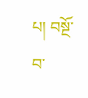པ། བསྔོ་བ་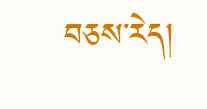བཅས་རེད།